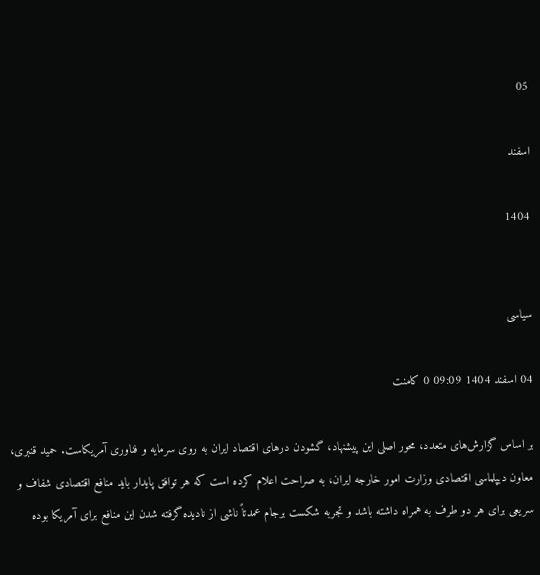05

اسفند

1404


سیاسی

04 اسفند 1404 09:09 0 کامنت

بر اساس گزارش‌های متعدد، محور اصلی این پیشنهاد، گشودن درهای اقتصاد ایران به روی سرمایه و فناوری آمریکاست. حمید قنبری، معاون دیپلماسی اقتصادی وزارت امور خارجه ایران، به صراحت اعلام کرده است که هر توافق پایدار باید منافع اقتصادی شفاف و سریعی برای هر دو طرف به همراه داشته باشد و تجربه شکست برجام عمدتاً ناشی از نادیده گرفته شدن این منافع برای آمریکا بوده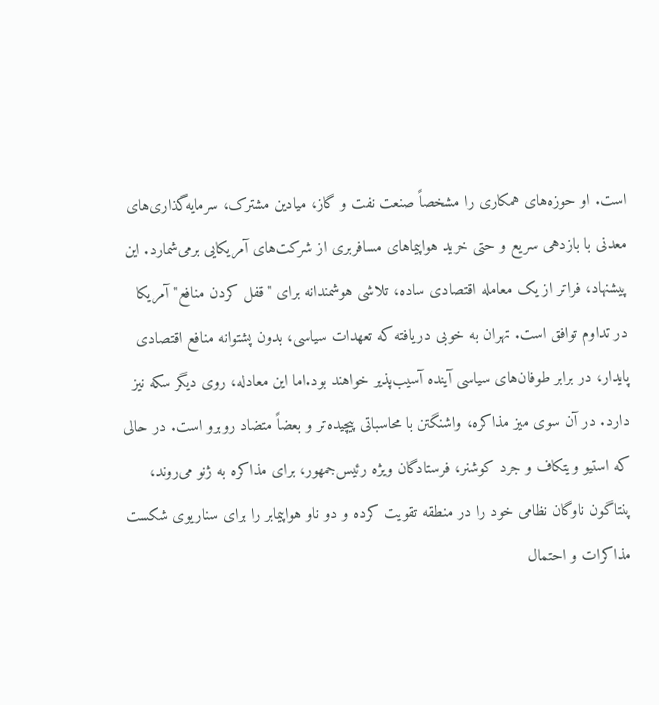است. او حوزه‌های همکاری را مشخصاً صنعت نفت و گاز، میادین مشترک، سرمایه‌گذاری‌های معدنی با بازدهی سریع و حتی خرید هواپیماهای مسافربری از شرکت‌های آمریکایی برمی‌شمارد. این پیشنهاد، فراتر از یک معامله اقتصادی ساده، تلاشی هوشمندانه برای "قفل کردن منافع" آمریکا در تداوم توافق است. تهران به خوبی دریافته که تعهدات سیاسی، بدون پشتوانه منافع اقتصادی پایدار، در برابر طوفان‌های سیاسی آینده آسیب‌پذیر خواهند بود.اما این معادله، روی دیگر سکه نیز دارد. در آن سوی میز مذاکره، واشنگتن با محاسباتی پیچیده‌تر و بعضاً متضاد روبرو است. در حالی که استیو ویتکاف و جرد کوشنر، فرستادگان ویژه رئیس‌جمهور، برای مذاکره به ژنو می‌روند، پنتاگون ناوگان نظامی خود را در منطقه تقویت کرده و دو ناو هواپیمابر را برای سناریوی شکست مذاکرات و احتمال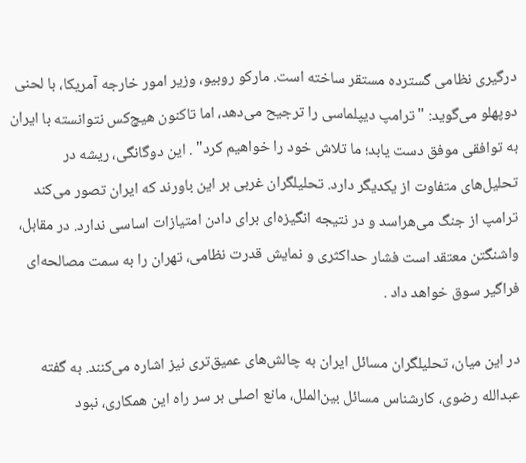درگیری نظامی گسترده مستقر ساخته است. مارکو روبیو، وزیر امور خارجه آمریکا، با لحنی دوپهلو می‌گوید: "ترامپ دیپلماسی را ترجیح می‌دهد، اما تاکنون هیچ‌کس نتوانسته با ایران به توافقی موفق دست یابد؛ ما تلاش خود را خواهیم کرد" . این دوگانگی، ریشه در تحلیل‌های متفاوت از یکدیگر دارد. تحلیلگران غربی بر این باورند که ایران تصور می‌کند ترامپ از جنگ می‌هراسد و در نتیجه انگیزه‌ای برای دادن امتیازات اساسی ندارد. در مقابل، واشنگتن معتقد است فشار حداکثری و نمایش قدرت نظامی، تهران را به سمت مصالحه‌ای فراگیر سوق خواهد داد .

در این میان، تحلیلگران مسائل ایران به چالش‌های عمیق‌تری نیز اشاره می‌کنند. به گفته عبدالله رضوی، کارشناس مسائل بین‌الملل، مانع اصلی بر سر راه این همکاری، نبود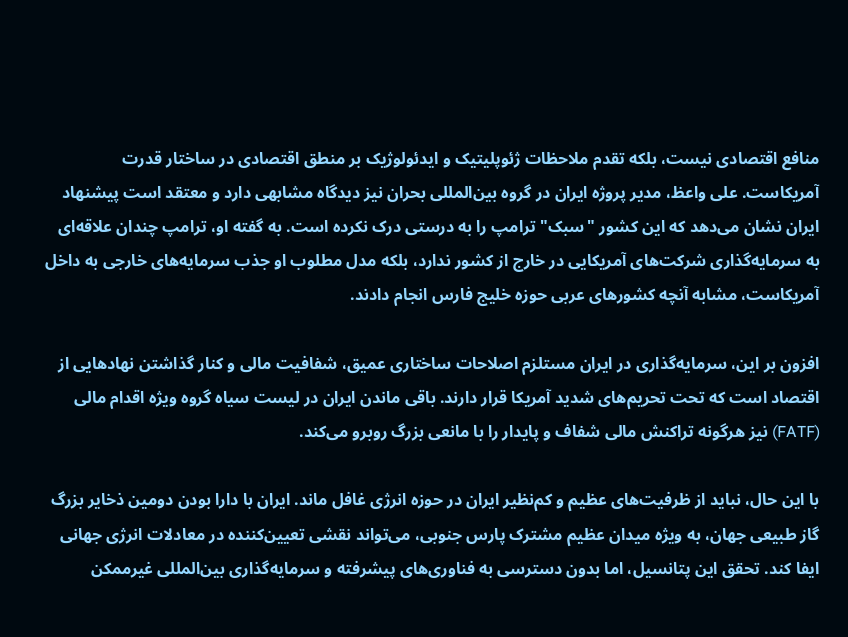منافع اقتصادی نیست، بلکه تقدم ملاحظات ژئوپلیتیک و ایدئولوژیک بر منطق اقتصادی در ساختار قدرت آمریکاست. علی واعظ، مدیر پروژه ایران در گروه بین‌المللی بحران نیز دیدگاه مشابهی دارد و معتقد است پیشنهاد ایران نشان می‌دهد که این کشور "سبک" ترامپ را به درستی درک نکرده است. به گفته او، ترامپ چندان علاقه‌ای به سرمایه‌گذاری شرکت‌های آمریکایی در خارج از کشور ندارد، بلکه مدل مطلوب او جذب سرمایه‌های خارجی به داخل آمریکاست، مشابه آنچه کشورهای عربی حوزه خلیج فارس انجام دادند.

افزون بر این، سرمایه‌گذاری در ایران مستلزم اصلاحات ساختاری عمیق، شفافیت مالی و کنار گذاشتن نهادهایی از اقتصاد است که تحت تحریم‌های شدید آمریکا قرار دارند. باقی ماندن ایران در لیست سیاه گروه ویژه اقدام مالی (FATF) نیز هرگونه تراکنش مالی شفاف و پایدار را با مانعی بزرگ روبرو می‌کند.

با این حال، نباید از ظرفیت‌های عظیم و کم‌نظیر ایران در حوزه انرژی غافل ماند. ایران با دارا بودن دومین ذخایر بزرگ گاز طبیعی جهان، به ویژه میدان عظیم مشترک پارس جنوبی، می‌تواند نقشی تعیین‌کننده در معادلات انرژی جهانی ایفا کند. تحقق این پتانسیل، اما بدون دسترسی به فناوری‌های پیشرفته و سرمایه‌گذاری بین‌المللی غیرممکن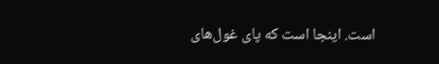است. اینجا است که پای غول‌های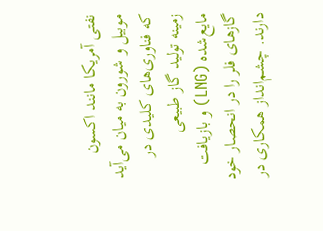نفتی آمریکا مانند اکسون موبیل و شورون به میان می‌آید که فناوری‌های کلیدی در زمینه تولید گاز طبیعی مایع‌شده (LNG) و بازیافت گازهای فلر را در انحصار خود دارند. چشم‌انداز همکاری در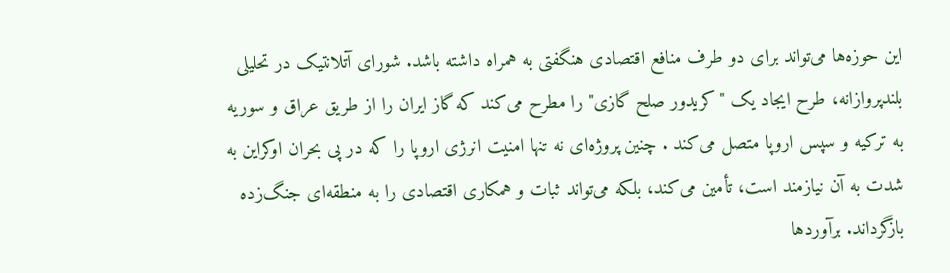این حوزه‌ها می‌تواند برای دو طرف منافع اقتصادی هنگفتی به همراه داشته باشد. شورای آتلانتیک در تحلیلی بلندپروازانه، طرح ایجاد یک "کریدور صلح گازی" را مطرح می‌کند که گاز ایران را از طریق عراق و سوریه به ترکیه و سپس اروپا متصل می‌کند . چنین پروژه‌ای نه تنها امنیت انرژی اروپا را که در پی بحران اوکراین به شدت به آن نیازمند است، تأمین می‌کند، بلکه می‌تواند ثبات و همکاری اقتصادی را به منطقه‌ای جنگ‌زده بازگرداند. برآوردها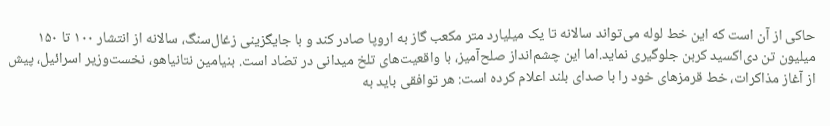حاکی از آن است که این خط لوله می‌تواند سالانه تا یک میلیارد متر مکعب گاز به اروپا صادر کند و با جایگزینی زغال‌سنگ، سالانه از انتشار ۱۰۰ تا ۱۵۰ میلیون تن دی‌اکسید کربن جلوگیری نماید.اما این چشم‌انداز صلح‌آمیز، با واقعیت‌های تلخ میدانی در تضاد است. بنیامین نتانیاهو، نخست‌وزیر اسرائیل، پیش از آغاز مذاکرات، خط قرمزهای خود را با صدای بلند اعلام کرده است: هر توافقی باید به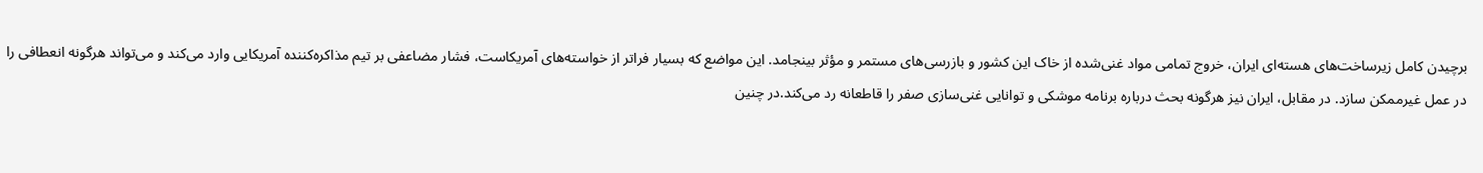برچیدن کامل زیرساخت‌های هسته‌ای ایران، خروج تمامی مواد غنی‌شده از خاک این کشور و بازرسی‌های مستمر و مؤثر بینجامد. این مواضع که بسیار فراتر از خواسته‌های آمریکاست، فشار مضاعفی بر تیم مذاکره‌کننده آمریکایی وارد می‌کند و می‌تواند هرگونه انعطافی را در عمل غیرممکن سازد. در مقابل، ایران نیز هرگونه بحث درباره برنامه موشکی و توانایی غنی‌سازی صفر را قاطعانه رد می‌کند.در چنین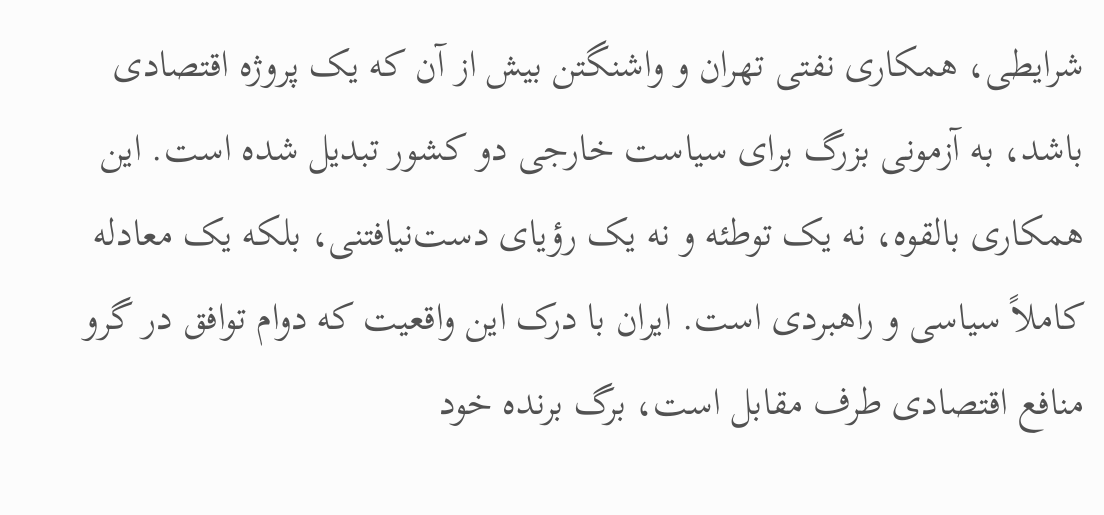شرایطی، همکاری نفتی تهران و واشنگتن بیش از آن که یک پروژه اقتصادی باشد، به آزمونی بزرگ برای سیاست خارجی دو کشور تبدیل شده است. این همکاری بالقوه، نه یک توطئه و نه یک رؤیای دست‌نیافتنی، بلکه یک معادله کاملاً سیاسی و راهبردی است. ایران با درک این واقعیت که دوام توافق در گرو منافع اقتصادی طرف مقابل است، برگ برنده خود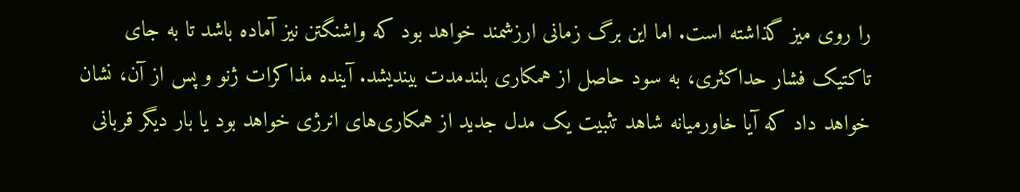را روی میز گذاشته است. اما این برگ زمانی ارزشمند خواهد بود که واشنگتن نیز آماده باشد تا به جای تاکتیک فشار حداکثری، به سود حاصل از همکاری بلندمدت بیندیشد. آینده مذاکرات ژنو و پس از آن، نشان خواهد داد که آیا خاورمیانه شاهد تثبیت یک مدل جدید از همکاری‌های انرژی خواهد بود یا بار دیگر قربانی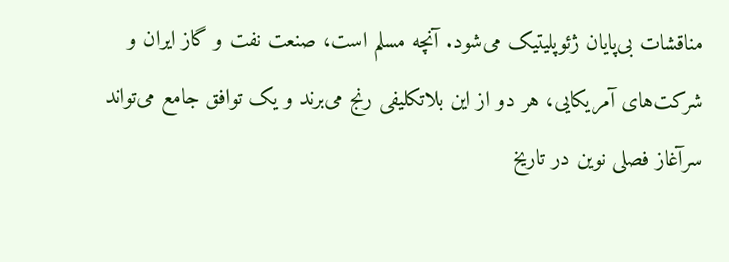مناقشات بی‌پایان ژئوپلیتیک می‌شود. آنچه مسلم است، صنعت نفت و گاز ایران و شرکت‌های آمریکایی، هر دو از این بلاتکلیفی رنج می‌برند و یک توافق جامع می‌تواند سرآغاز فصلی نوین در تاریخ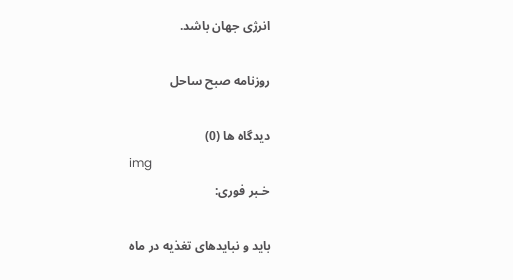انرژی جهان باشد.

روزنامه صبح ساحل

دیدگاه ها (0)
img
خـبر فوری:

باید و نبایدهای تغذیه در ماه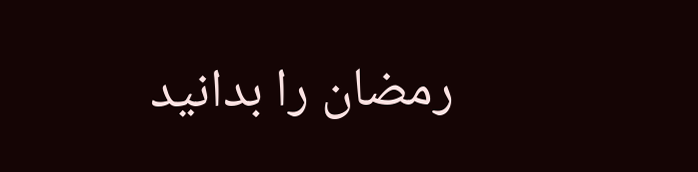رمضان را بدانید